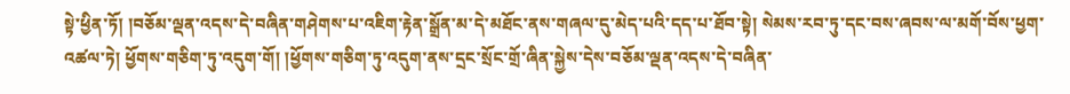སྟེ་ཕྱིན་ཏོ། །བཅོམ་ལྡན་འདས་དེ་བཞིན་གཤེགས་པ་འཇིག་རྟེན་སྒྲོན་མ་དེ་མཐོང་ནས་གཞལ་དུ་མེད་པའི་དད་པ་ཐོབ་སྟེ། སེམས་རབ་ཏུ་དང་བས་ཞབས་ལ་མགོ་བོས་ཕྱག་འཚལ་ཏེ། ཕྱོགས་གཅིག་ཏུ་འདུག་གོ། །ཕྱོགས་གཅིག་ཏུ་འདུག་ནས་དྲང་སྲོང་གྲོ་ཞིན་སྐྱེས་དེས་བཅོམ་ལྡན་འདས་དེ་བཞིན་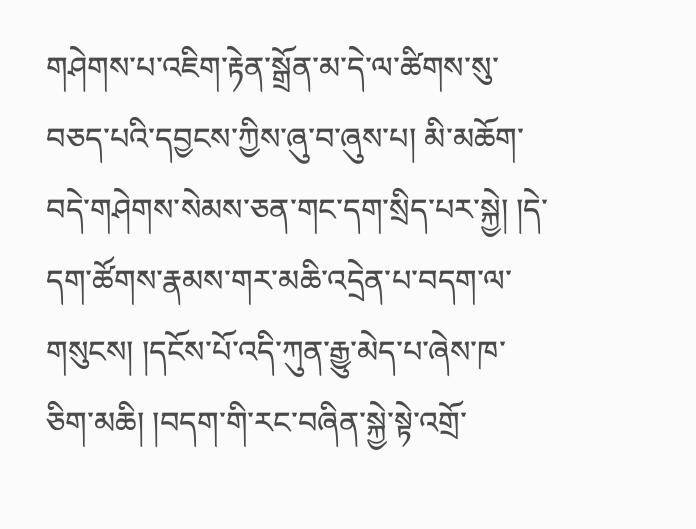གཤེགས་པ་འཇིག་རྟེན་སྒྲོན་མ་དེ་ལ་ཚིགས་སུ་བཅད་པའི་དབྱངས་ཀྱིས་ཞུ་བ་ཞུས་པ། མི་མཆོག་བདེ་གཤེགས་སེམས་ཅན་གང་དག་སྲིད་པར་སྐྱེ། །དེ་དག་ཚོགས་རྣམས་གར་མཆི་འདྲེན་པ་བདག་ལ་གསུངས། །དངོས་པོ་འདི་ཀུན་རྒྱུ་མེད་པ་ཞེས་ཁ་ཅིག་མཆི། །བདག་གི་རང་བཞིན་སྐྱེ་སྟེ་འགྲོ་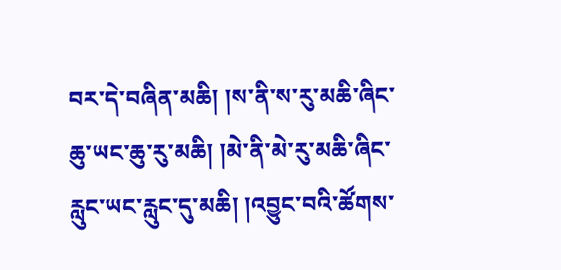བར་དེ་བཞིན་མཆི། །ས་ནི་ས་རུ་མཆི་ཞིང་ཆུ་ཡང་ཆུ་རུ་མཆི། །མེ་ནི་མེ་རུ་མཆི་ཞིང་རླུང་ཡང་རླུང་དུ་མཆི། །འབྱུང་བའི་ཚོགས་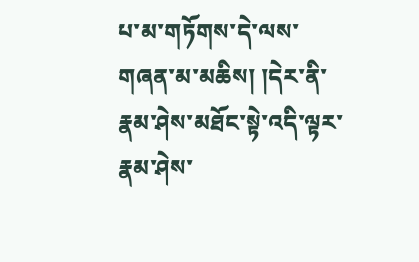པ་མ་གཏོགས་དེ་ལས་གཞན་མ་མཆིས། །དེར་ནི་རྣམ་ཤེས་མཐོང་སྟེ་འདི་ལྟར་རྣམ་ཤེས་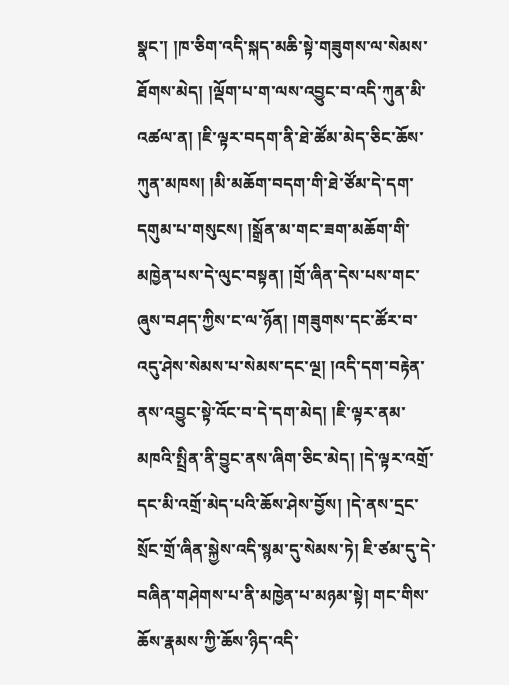སྣང་། །ཁ་ཅིག་འདི་སྐད་མཆི་སྟེ་གཟུགས་ལ་སེམས་ཐོགས་མེད། །ལྡོག་པ་ག་ལས་འབྱུང་བ་འདི་ཀུན་མི་འཚལ་ན། །ཇི་ལྟར་བདག་ནི་ཐེ་ཚོམ་མེད་ཅིང་ཆོས་ཀུན་མཁས། །མི་མཆོག་བདག་གི་ཐེ་ཙོམ་དེ་དག་དགུམ་པ་གསུངས། །སྒྲོན་མ་གང་ཟག་མཆོག་གི་མཁྱེན་པས་དེ་ལུང་བསྟན། །གྲོ་ཞིན་དེས་པས་གང་ཞུས་བཤད་ཀྱིས་ང་ལ་ཉོན། །གཟུགས་དང་ཚོར་བ་འདུ་ཤེས་སེམས་པ་སེམས་དང་ལྔ། །འདི་དག་བརྟེན་ནས་འབྱུང་སྟེ་འོང་བ་དེ་དག་མེད། །ཇི་ལྟར་ནམ་མཁའི་སྤྲིན་ནི་བྱུང་ནས་ཞིག་ཅིང་མེད། །དེ་ལྟར་འགྲོ་དང་མི་འགྲོ་མེད་པའི་ཆོས་ཤེས་བྱོས། །དེ་ནས་དྲང་སྲོང་གྲོ་ཞིན་སྐྱེས་འདི་སྙམ་དུ་སེམས་ཏེ། ཇི་ཙམ་དུ་དེ་བཞིན་གཤེགས་པ་ནི་མཁྱེན་པ་མཉམ་སྟེ། གང་གིས་ཆོས་རྣམས་ཀྱི་ཆོས་ཉིད་འདི་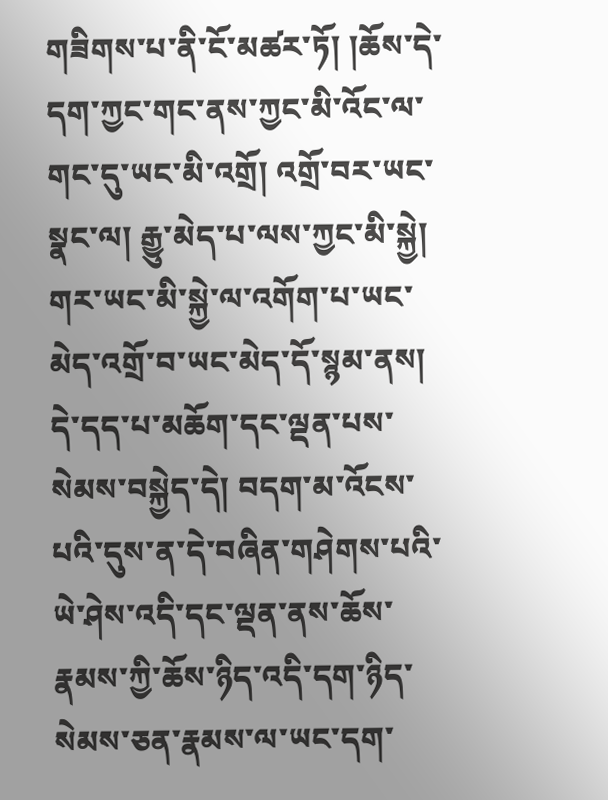གཟིགས་པ་ནི་ངོ་མཚར་ཏོ། །ཆོས་དེ་དག་ཀྱང་གང་ནས་ཀྱང་མི་འོང་ལ་གང་དུ་ཡང་མི་འགྲོ། འགྲོ་བར་ཡང་སྣང་ལ། རྒྱུ་མེད་པ་ལས་ཀྱང་མི་སྐྱེ། གར་ཡང་མི་སྐྱེ་ལ་འགོག་པ་ཡང་མེད་འགྲོ་བ་ཡང་མེད་དོ་སྙམ་ནས། དེ་དད་པ་མཆོག་དང་ལྡན་པས་སེམས་བསྐྱེད་དེ། བདག་མ་འོངས་པའི་དུས་ན་དེ་བཞིན་གཤེགས་པའི་ཡེ་ཤེས་འདི་དང་ལྡན་ནས་ཆོས་རྣམས་ཀྱི་ཆོས་ཉིད་འདི་དག་ཉིད་སེམས་ཅན་རྣམས་ལ་ཡང་དག་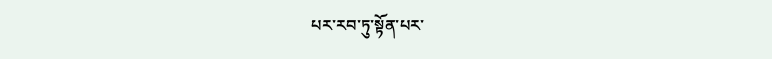པར་རབ་ཏུ་སྟོན་པར་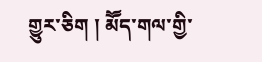གྱུར་ཅིག ། མཽད་གལ་གྱི་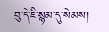བུ་དེ་ཇི་སྙམ་དུ་སེམས།